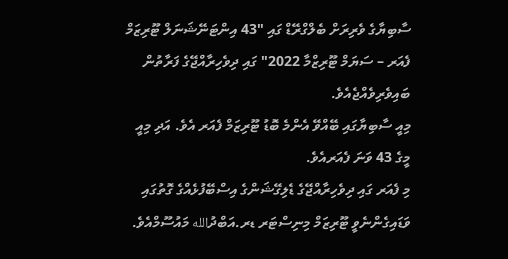ސާބިޔާގެ ވެރިރަށް ބެލްގްރޭޑް ގައި "43 އިންޓަނޭޝަނަލް ޓޫރިޒަމް ފެއަރ – ސަޔަމް ޓޫރިޒްމާ 2022" ގައި ދިވެހިރާއްޖޭގެ ފަރާތުން ބައިވެރިވެއްޖެއެވެ.
މިއީ ސާބިޔާގައި ބޭއްވޭ އެންމެ ބޮޑު ޓޫރިޒަމް ފެއަރ އެވެ. އަދި މިއީ މީގެ 43 ވަނަ ފެއަރއެވެ.
މި ފެއަރ ގައި ދިވެހިރާއްޖޭގެ ޑެލިގޭޝަންގެ އިސްބޭފުޅެއްގެ ގޮތުގައި ވަޑައިގެންނެވީ ޓޫރިޒަމް މިނިސްޓަރ ޑރ.އަބްދުالله މައުސޫމްއެވެ.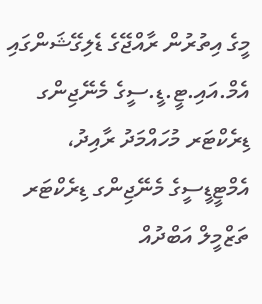މީގެ އިތުރުން ރާއްޖޭގެ ޑެލިގޭޝަންގައި އެމް.އައި.ޓީ.ޑީ.ސީގެ މެނޭޖިންގ ޑިރެކްޓަރ މުހައްމަދު ރާއިދު، އެމްޓީޑީސީގެ މެނޭޖިންގ ޑިރެކްޓަރ ތަޒްމީލް އަބްދުއް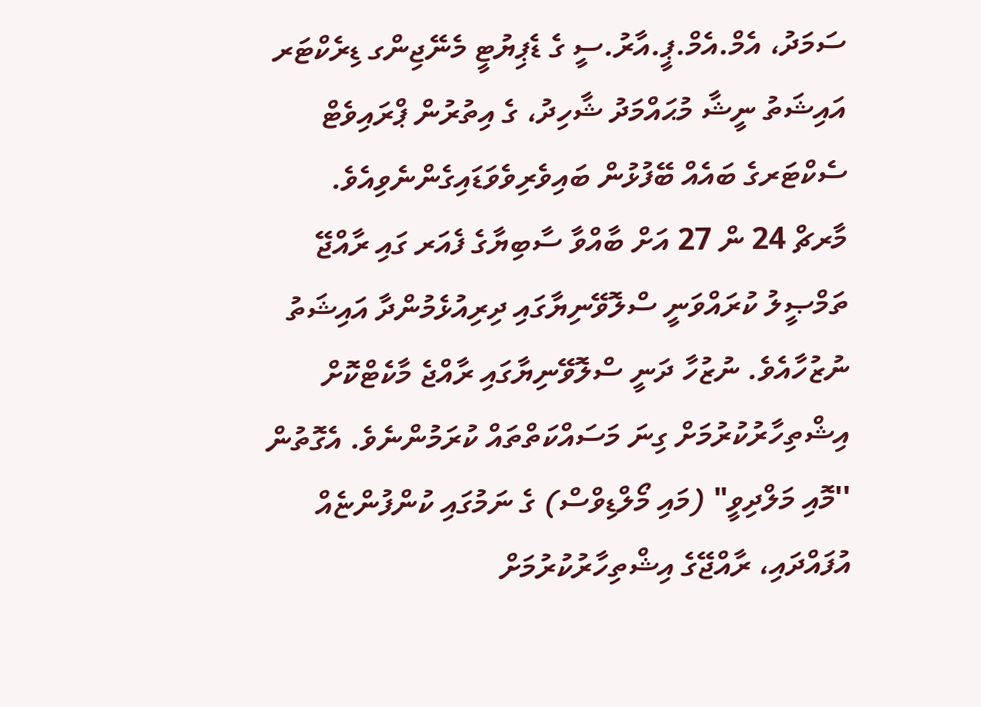ސަމަދު، އެމް.އެމް.ޕީ.އާރު.ސީ ގެ ޑެޕިޔުޓީ މެނޭޖިންގ ޑިރެކްޓަރ އައިޝަތު ނީޝާ މުޙައްމަދު ޝާހިދު، ގެ އިތުރުން ޕްރައިވެޓް ސެކްޓަރގެ ބައެއް ބޭފުޅުން ބައިވެރިވެވަޑައިގެންނެވިއެވެ.
މާރޗް 24 ން 27 އަށް ބާއްވާ ސާބިޔާގެ ފެއަރ ގައި ރާއްޖޭ ތަމްޞީލު ކުރައްވަނީ ސްލޮވޭނިޔާގައި ދިރިއުޅެމުންދާ އައިޝަތު ނުޒުހާއެވެ. ނުޒުހާ ދަނީ ސްލޮވޭނިޔާގައި ރާއްޖެ މާކެޓްކޮށް އިޝްތިހާރުކުރުމަށް ގިނަ މަސައްކަތްތައް ކުރަމުންނެވެ. އެގޮތުން ''މޮއި މަލްދިވީ" (މައި މޯލްޑިވްސް) ގެ ނަމުގައި ކުންފުންޏެއް އުފައްދައި، ރާއްޖޭގެ އިޝްތިހާރުކުރުމަށް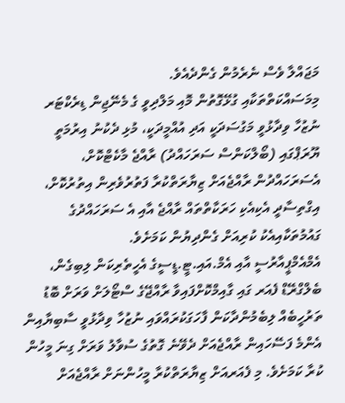މަޖައްލާ ވެސް ނެރެމުން ގެންދެއެވެ.
މިމަސައްކަތްތަކާއި ގުޅޭގޮތުން މޮއި މަލްދިވީ ގެ މެނޭޖިން ޑިރެކްޓަރ ނުޒުހާ ވިދާޅުވީ މަގުސަދަކީ އަދި އުއްމީދަކީ، މުޅި ދެކުނު އިރުމަތީ ޔޫރަޕްގައި (ބޯލްކަންސް ސަރަހައްދު) ރާއްޖެ މާކެޓްކޮށް، އެސަރަހައްދުން ރާއްޖެއަށް ޒިޔާރަތްކުރާ ފަތުރުވެރިން އިތުރުކޮށް، އިގްތިސާދީ އެކިއެކި ހަރަކާތްތައް ރާއްޖެ އާއި އެ ސަރަހައްދުގެ ގައުމުތަކާއިއެކު ކުރިއަށް ގެންދިޔުން ކަމަށެވެ.
އެމްއެމްޕީއާރުސީ އާއި އެމް.އައި.ޓީ.ޑީސީގެ އެހީތެރިކަން ލިބިގެން، ބެލްގްރޭޑް ފެއަރ ގައި ގާއިމްކޮށްފައިވާ ރާއްޖޭގެ ސްޓޯލަށް ވަރަށް ބޮޑު ތަރުހީބެއް ލިބެމުންދާކަން ފާހަގަކުރައްވައި ނުޒުހާ ވިދާޅުވީ ސާބިޔާއިން އެންމެ ފަސޭހައިން ރާއްޖެއަށް ދެވޭނެ ގޮތުގެ ސުވާލު ވަރަށް ގިނަ މީހުން ކުރާ ކަމަށެވެ. މި ފެއަރއަށް ޒިޔާރަތްކުރާ މީހުންނަށް ރާއްޖެއަށް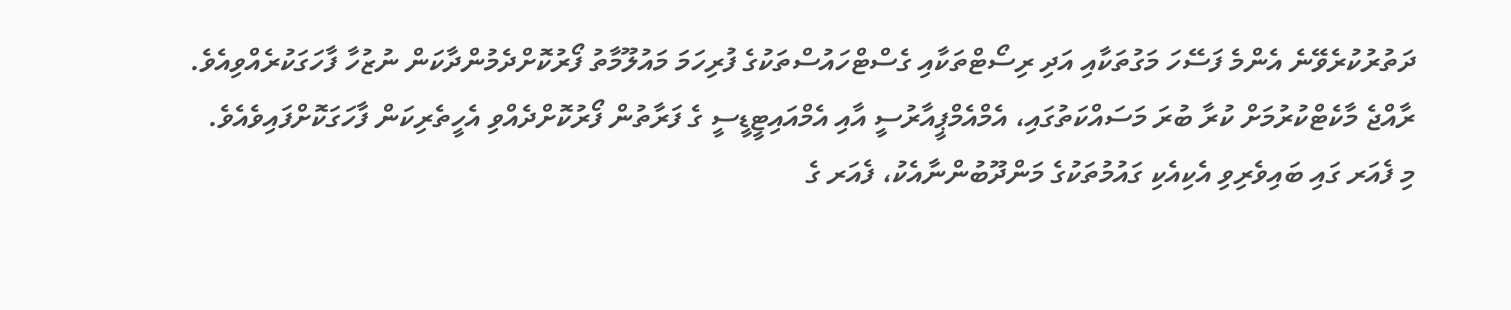ދަތުރުކުރެވޭނެ އެންމެ ފަސޭހަ މަގުތަކާއި އަދި ރިސޯޓްތަކާއި ގެސްޓްހައުސްތަކުގެ ފުރިހަމަ މައުލޫމާތު ފޯރުކޮށްދެމުންދާކަން ނުޒުހާ ފާހަގަކުރެއްވިއެވެ.
ރާއްޖެ މާކެޓްކުރުމަށް ކުރާ ބުރަ މަސައްކަތުގައި، އެމްއެމްޕީއާރުސީ އާއި އެމްއައިޓީޑީސީ ގެ ފަރާތުން ފޯރުކޮށްދެއްވި އެހީތެރިކަން ފާހަގަކޮށްފައިވެއެވެ.
މި ފެއަރ ގައި ބައިވެރިވި އެކިއެކި ގައުމުތަކުގެ މަންދޫބުންނާއެކު، ފެއަރ ގެ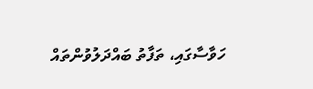ހަވާސާގައި، ތަފާތު ބައްދަލުވުންތައް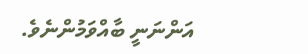އަންނަނީ ބާއްވަމުންނެވެ.